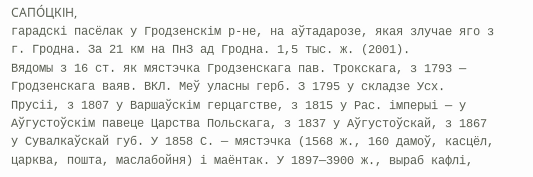САПО́ЦКІН,
гарадскі пасёлак у Гродзенскім р-не, на аўтадарозе, якая злучае яго з г. Гродна. За 21 км на ПнЗ ад Гродна. 1,5 тыс. ж. (2001).
Вядомы з 16 ст. як мястэчка Гродзенскага пав. Трокскага, з 1793 — Гродзенскага ваяв. ВКЛ. Меў уласны герб. З 1795 у складзе Усх. Прусіі, з 1807 у Варшаўскім герцагстве, з 1815 у Рас. імперыі — у Аўгустоўскім павеце Царства Польскага, з 1837 у Аўгустоўскай, з 1867 у Сувалкаўскай губ. У 1858 С. — мястэчка (1568 ж., 160 дамоў, касцёл, царква, пошта, маслабойня) і маёнтак. У 1897—3900 ж., выраб кафлі,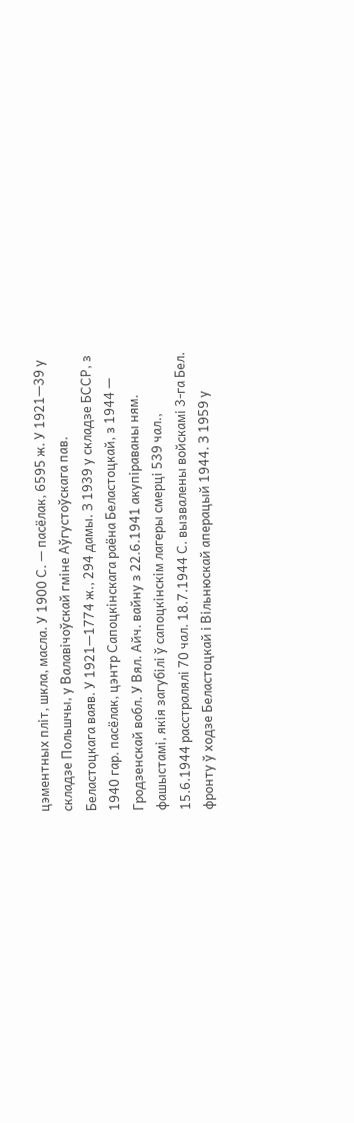цэментных пліт, шкла, масла. У 1900 С. — пасёлак, 6595 ж. У 1921—39 у складзе Польшчы, у Валавічоўскай гміне Аўгустоўскага пав. Беластоцкага ваяв. У 1921—1774 ж., 294 дамы. З 1939 у складзе БССР, з 1940 гар. пасёлак, цэнтр Сапоцкінскага раёна Беластоцкай, з 1944 — Гродзенскай вобл. У Вял. Айч. вайну з 22.6.1941 акупіраваны ням. фашыстамі, якія загубілі ў сапоцкінскім лагеры смерці 539 чал., 15.6.1944 расстралялі 70 чал. 18.7.1944 С. вызвалены войскамі 3-га Бел. фронту ў ходзе Беластоцкай і Вільнюскай аперацый 1944. З 1959 у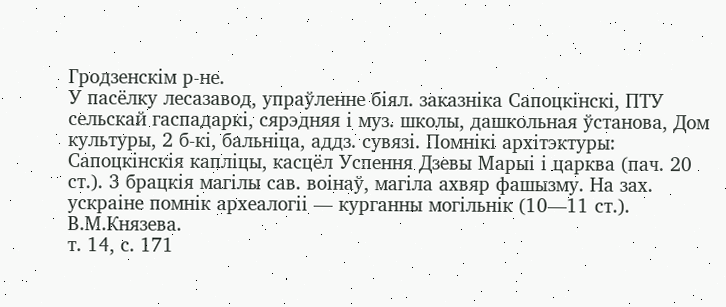Гродзенскім р-не.
У пасёлку лесазавод, упраўленне біял. заказніка Сапоцкінскі, ПТУ сельскай гаспадаркі, сярэдняя і муз. школы, дашкольная ўстанова, Дом культуры, 2 б-кі, бальніца, аддз. сувязі. Помнікі архітэктуры: Сапоцкінскія капліцы, касцёл Успення Дзевы Марыі і царква (пач. 20 ст.). 3 брацкія магілы сав. воінаў, магіла ахвяр фашызму. На зах. ускраіне помнік археалогіі — курганны могільнік (10—11 ст.).
В.М.Князева.
т. 14, с. 171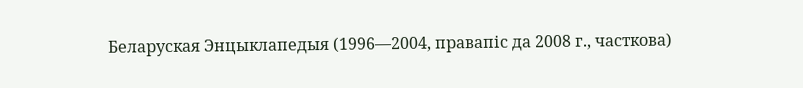Беларуская Энцыклапедыя (1996—2004, правапіс да 2008 г., часткова)